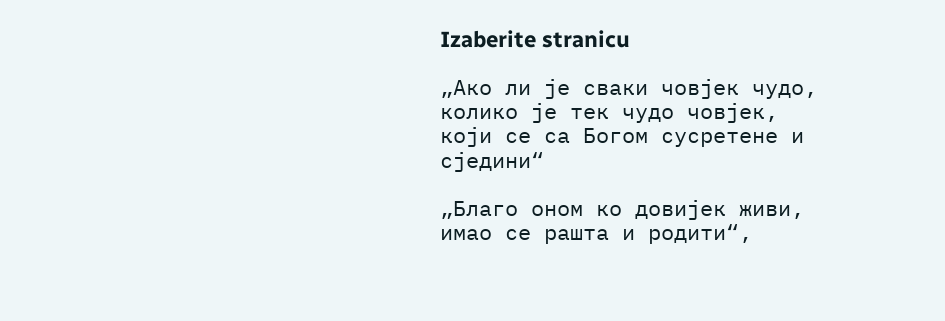Izaberite stranicu

„Ако ли је сваки човјек чудо,
колико је тек чудо човјек,
који се са Богом сусретене и сједини“

„Благо оном ко довијек живи, имао се рашта и родити“,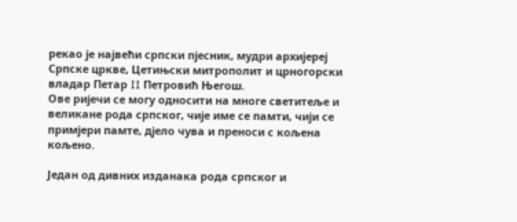рекао је највећи српски пјесник, мудри архијереј Српске цркве, Цетињски митрополит и црногорски владар Петар II Петровић Његош.
Ове ријечи се могу односити на многе светитеље и великане рода српског, чије име се памти, чији се примјери памте, дјело чува и преноси с кољена кољено.

Један од дивних изданака рода српског и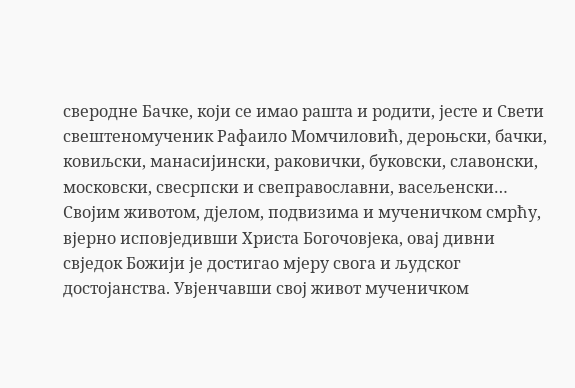сверодне Бачке, који се имао рашта и родити, јесте и Свети свештеномученик Рафаило Момчиловић, дероњски, бачки, ковиљски, манасијински, раковички, буковски, славонски, московски, свесрпски и свеправославни, васељенски…
Својим животом, дјелом, подвизима и мученичком смрћу, вјерно исповједивши Христа Богочовјека, овај дивни свједок Божији је достигао мјеру свога и људског достојанства. Увјенчавши свој живот мученичком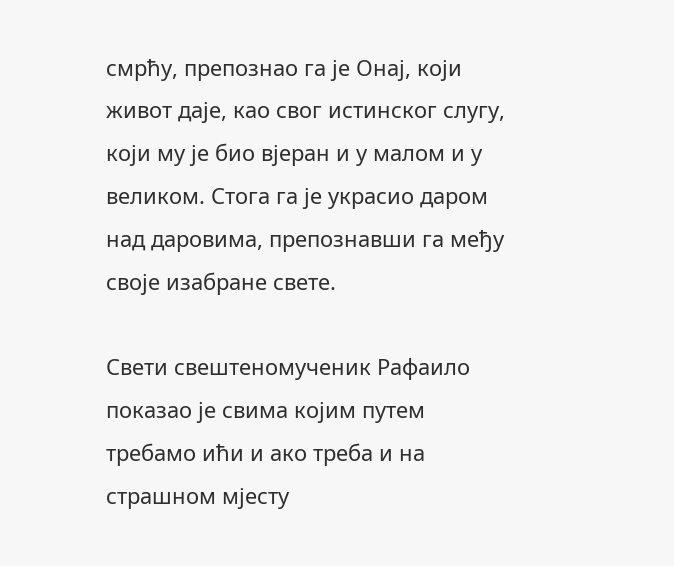смрћу, препознао га је Онај, који живот даје, као свог истинског слугу, који му је био вјеран и у малом и у великом. Стога га је украсио даром над даровима, препознавши га међу своје изабране свете.

Свети свештеномученик Рафаило показао је свима којим путем требамо ићи и ако треба и на страшном мјесту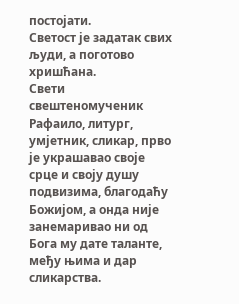постојати.
Светост је задатак свих људи, а поготово хришћана.
Свети свештеномученик Рафаило, литург, умјетник, сликар, прво је украшавао своје срце и своју душу подвизима, благодаћу Божијом, а онда није занемаривао ни од Бога му дате таланте, међу њима и дар сликарства.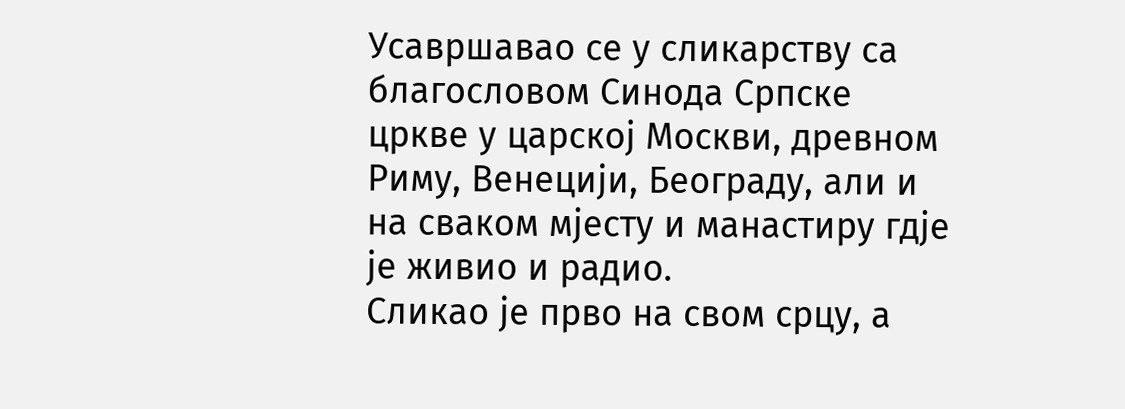Усавршавао се у сликарству са благословом Синода Српске цркве у царској Москви, древном Риму, Венецији, Београду, али и на сваком мјесту и манастиру гдје је живио и радио.
Сликао је прво на свом срцу, а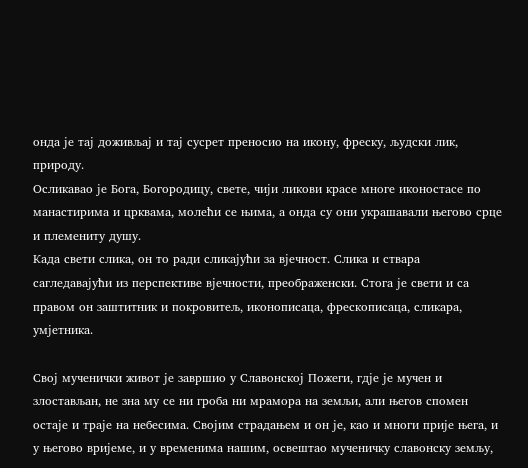онда је тај доживљај и тај сусрет преносио на икону, фреску, људски лик, природу.
Осликавао је Бога, Богородицу, свете, чији ликови красе многе иконостасе по манастирима и црквама, молећи се њима, а онда су они украшавали његово срце и племениту душу.
Када свети слика, он то ради сликајући за вјечност. Слика и ствара сагледавајући из перспективе вјечности, преображенски. Стога је свети и са правом он заштитник и покровитељ, иконописаца, фрескописаца, сликара, умјетника.

Свој мученички живот је завршио у Славонској Пожеги, гдје је мучен и злостављан, не зна му се ни гроба ни мрамора на земљи, али његов спомен остаје и траје на небесима. Својим страдањем и он је, као и многи прије њега, и у његово вријеме, и у временима нашим, освештао мученичку славонску земљу,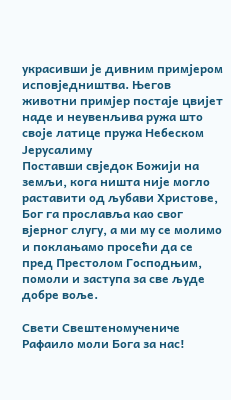украсивши је дивним примјером исповједништва. Његов животни примјер постаје цвијет наде и неувенљива ружа што своје латице пружа Небеском Јерусалиму
Поставши свједок Божији на земљи, кога ништа није могло раставити од љубави Христове, Бог га прославља као свог вјерног слугу, а ми му се молимо и поклањамо просећи да се пред Престолом Господњим, помоли и заступа за све људе добре воље.

Свети Свештеномучениче Рафаило моли Бога за нас!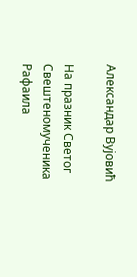Александар Вујовић

На празник Светог Свештеномученика
Рафаила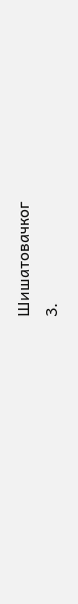Шишатовачког
3.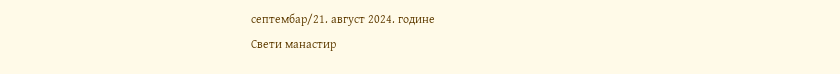септембар/21. август 2024. године
Свети манастир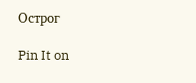Острог

Pin It on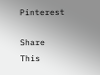Pinterest

Share This